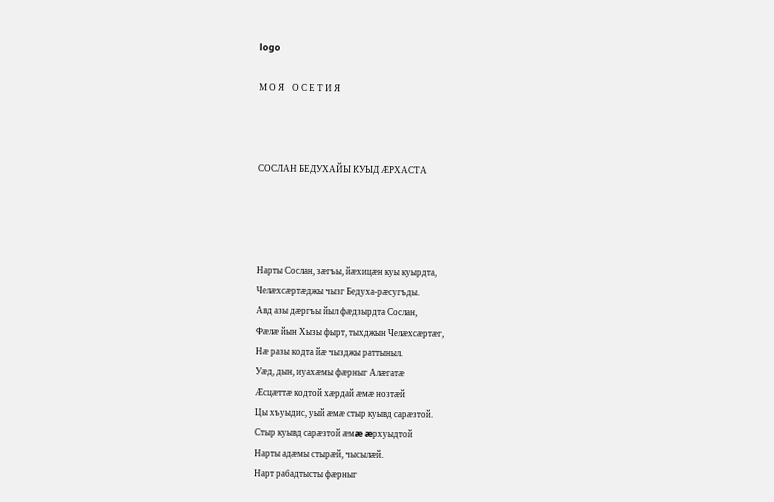logo

М О Я    О С Е Т И Я



СОСЛАН БЕДУХАЙЫ КУЫД ÆРХАСТА




Нарты Сослан, зæгъы, йæхицæн куы куырдта,
Челæхсæртæджы чызг Бедуха-рæсугъды.
Авд азы дæргъы йыл фæдзырдта Сослан,
Фæлæ йын Хызы фырт, тыхджын Челæхсæртæг,
Нæ разы кодта йæ чызджы раттыныл.
Уæд, дын, иуахæмы фæрныг Алæгатæ
Æсцæттæ кодтой хæрдай æмæ нозтæй
Цы хъуыдис, уый æмæ стыр куывд сарæзтой.
Стыр куывд сарæзтой æмæ æрхуыдтой
Нарты адæмы стырæй, чысылæй.
Нарт рабадтысты фæрныг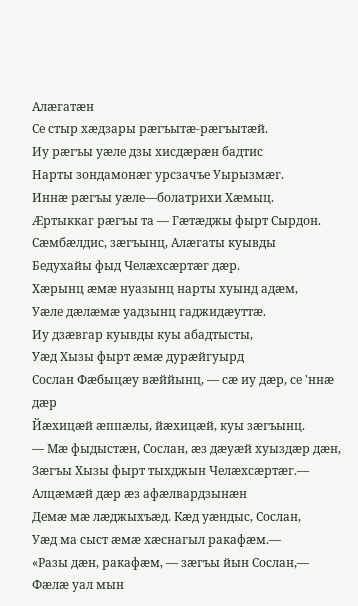Алæгатæн
Се стыр хæдзары рæгъытæ-рæгъытæй.
Иу рæгъы уæле дзы хисдæрæн бадтис
Нарты зондамонæг урсзачъе Уырызмæг.
Иннæ рæгъы уæле—болатрихи Хæмыц.
Æртыккаг рæгъы та — Гæтæджы фырт Сырдон.
Сæмбæлдис, зæгъынц, Алæгаты куывды
Бедухайы фыд Челæхсæртæг дæр.
Хæрынц æмæ нуазынц нарты хуынд адæм,
Уæле дæлæмæ уадзынц гаджидæуттæ.
Иу дзæвгар куывды куы абадтысты,
Уæд Хызы фырт æмæ дурæйгуырд
Сослан Фæбыцæу вæййынц, — сæ иу дæр, се 'ннæ дæр
Йæхицæй æппæлы, йæхицæй, куы зæгъынц.
— Мæ фыдыстæн, Сослан, æз дæуæй хуыздæр дæн,
Зæгъы Хызы фырт тыхджын Челæхсæртæг.—
Алцæмæй дæр æз афæлвардзынæн
Демæ мæ лæджыхъæд. Кæд уæндыс, Сослан,
Уæд ма сыст æмæ хæснагыл ракафæм.—
«Разы дæн, ракафæм, — зæгъы йын Сослан,—
Фæлæ уал мын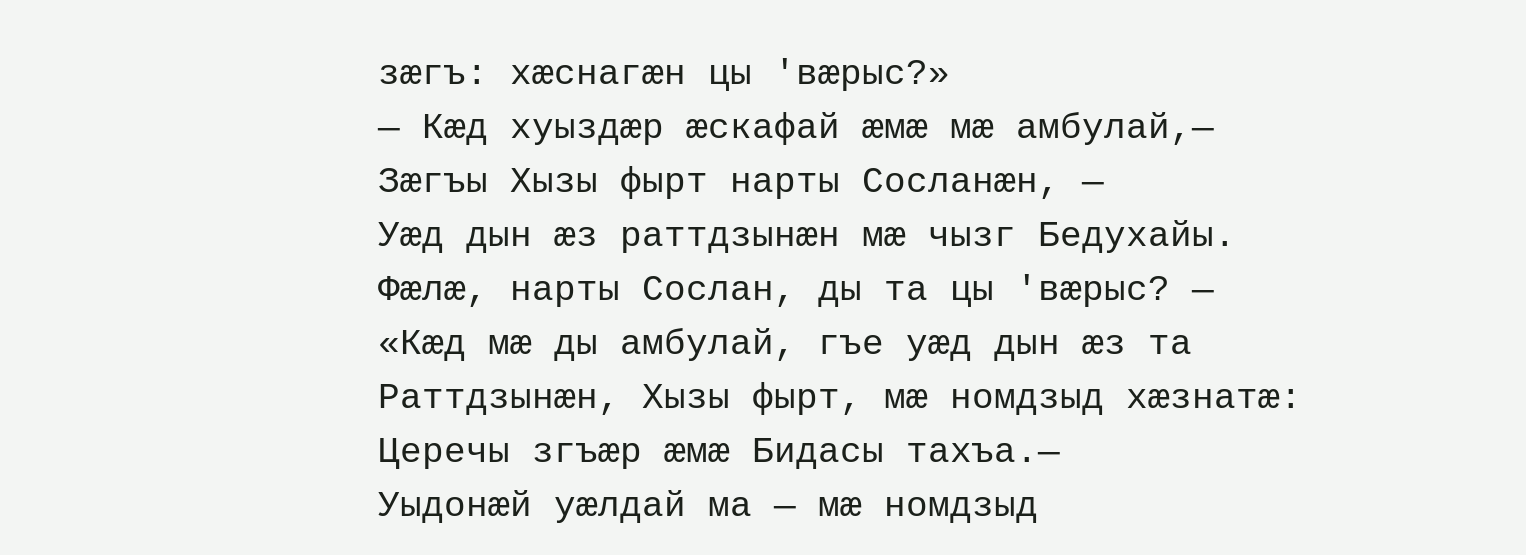зæгъ: хæснагæн цы 'вæрыс?»
— Кæд хуыздæр æскафай æмæ мæ амбулай,—
Зæгъы Хызы фырт нарты Сосланæн, —
Уæд дын æз раттдзынæн мæ чызг Бедухайы.
Фæлæ, нарты Сослан, ды та цы 'вæрыс? —
«Кæд мæ ды амбулай, гъе уæд дын æз та
Раттдзынæн, Хызы фырт, мæ номдзыд хæзнатæ:
Церечы згъæр æмæ Бидасы тахъа.—
Уыдонæй уæлдай ма — мæ номдзыд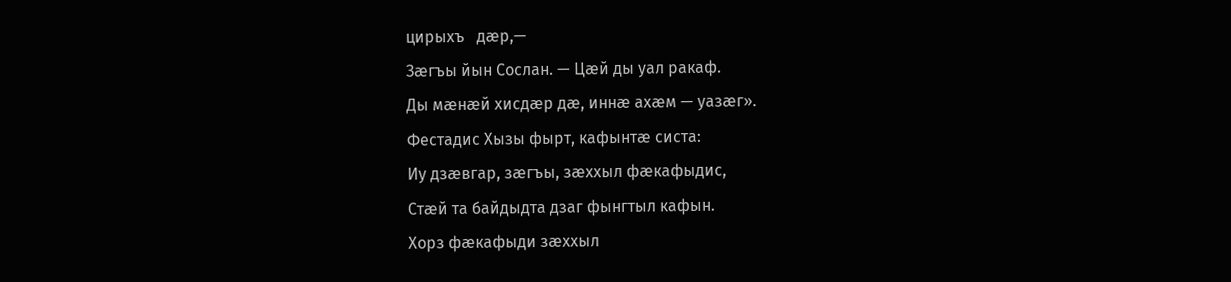цирыхъ   дæр,—
Зæгъы йын Сослан. — Цæй ды уал ракаф.
Ды мæнæй хисдæр дæ, иннæ ахæм — уазæг».
Фестадис Хызы фырт, кафынтæ систа:
Иу дзæвгар, зæгъы, зæххыл фæкафыдис,
Стæй та байдыдта дзаг фынгтыл кафын.
Хорз фæкафыди зæххыл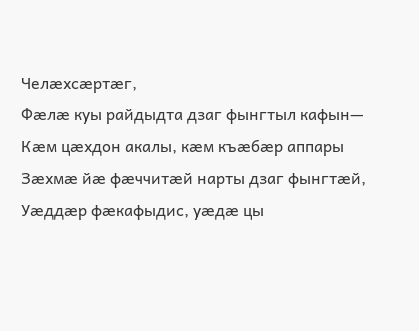Челæхсæртæг,
Фæлæ куы райдыдта дзаг фынгтыл кафын—
Кæм цæхдон акалы, кæм къæбæр аппары
Зæхмæ йæ фæччитæй нарты дзаг фынгтæй,
Уæддæр фæкафыдис, уæдæ цы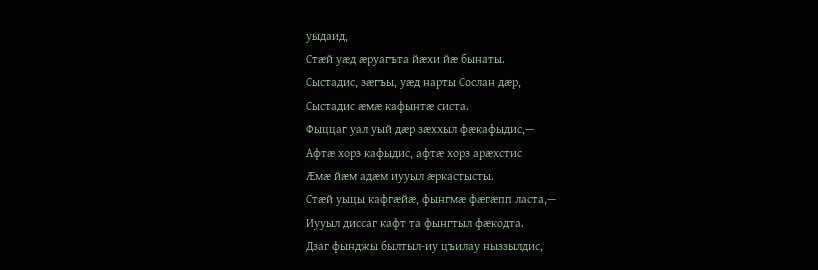уыдаид,
Стæй уæд æруагъта йæхи йæ бынаты.
Сыстадис, зæгъы, уæд нарты Сослан дæр,
Сыстадис æмæ кафынтæ систа.
Фыццаг уал уый дæр зæххыл фæкафыдис,—
Афтæ хорз кафыдис, афтæ хорз арæхстис
Æмæ йæм адæм иууыл æркастысты.
Стæй уыцы кафгæйæ, фынгмæ фæгæпп ласта,—
Иууыл диссаг кафт та фынгтыл фæкодта.
Дзаг фынджы былтыл-иу цъилау ныззылдис,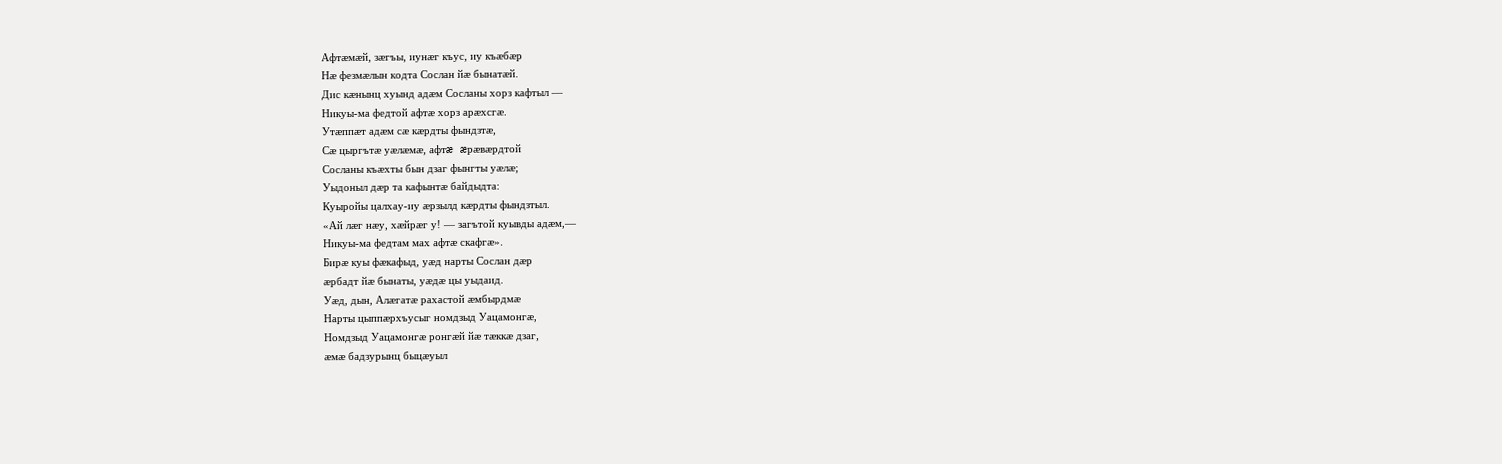Афтæмæй, зæгъы, иунæг къус, иу къæбæр
Нæ фезмæлын кодта Сослан йæ бынатæй.
Дис кæнынц хуынд адæм Сосланы хорз кафтыл —
Никуы-ма федтой афтæ хорз арæхсгæ.
Утæппæт адæм сæ кæрдты фындзтæ,
Сæ цыргътæ уæлæмæ, афтæ æрæвæрдтой
Сосланы къæхты бын дзаг фынгты уæлæ;
Уыдоныл дæр та кафынтæ байдыдта:
Куыройы цалхау-иу æрзылд кæрдты фындзтыл.
«Ай лæг нæу, хæйрæг у! — загътой куывды адæм,—
Никуы-ма федтам мах афтæ скафгæ».
Бирæ куы фæкафыд, уæд нарты Сослан дæр
æрбадт йæ бынаты, уæдæ цы уыдаид.
Уæд, дын, Алæгатæ рахастой æмбырдмæ
Нарты цыппæрхъусыг номдзыд Уацамонгæ,
Номдзыд Уацамонгæ ронгæй йæ тæккæ дзаг,
æмæ бадзурынц быцæуыл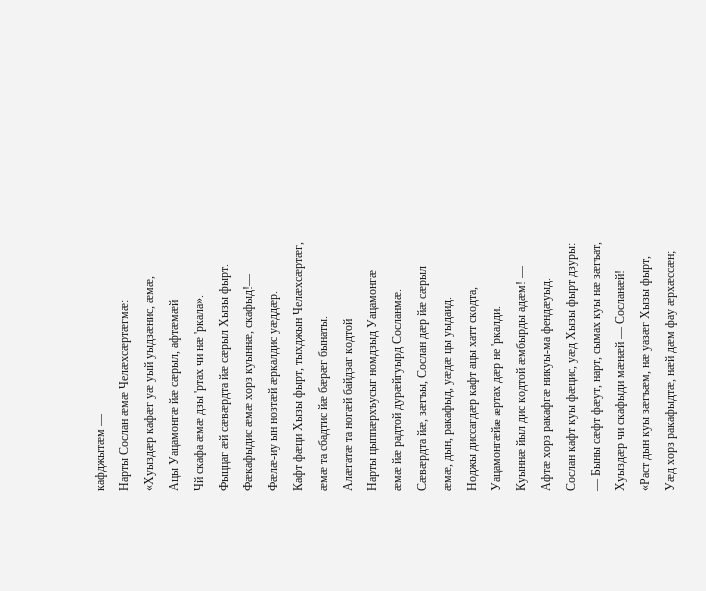кафджытæм —
Нарты Сослан æмæ Челæхсæртæгмæ:
«Хуыздæр кафæг уæ уый уыдзæнис, æмæ,
Ацы Уацамонгæ йæ сæрыл, афтæмæй
Чй скафа æмæ дзы 'ртах чи нæ 'ркала».
Фыццаг æй сæвæрдта йæ сæрыл Хызы фырт.
Фæкафыдис æмæ хорз куыннæ, скафыд!—
Фæлæ-иу ын нозтæй æркалдис уæддæр.
Кафт фæци Хызы фырт, тыхджын Челæхсæртæг,
æмæ та сбадтис йæ бæрæг бынаты.
Алæгатæ та ногæй байдзаг кодтой
Нарты цыппæрхъусыг номдзыд Уацамонгæ
æмæ йæ радтой дурæйгуырд Сосланмæ.
Сæвæрдта йæ, зæгъы, Сослан дæр йæ сæрыл
æмæ, дын, ракафыд, уæдæ цы уыдаид.
Ноджы диссагдæр кафт ацы хатт скодта,
Уацамонгæйæ æртах дæр не 'ркалди.
Куыннæ йыл дис кодтой æмбырды адæм! —
Афтæ хорз ракафгæ никуы-ма фендæуыд.
Сослан кафт куы фæцис, уæд Хызы фырт дзуры:
— Быны сæфт фæут, нарт, сымах куы нæ зæгъат,
Хуыздæр чи скафыди мæнæй — Сосланæй!
«Раст дын куы зæгъæм, нæ уазæг Хызы фырт,
Уæд хорз ракафыдтæ, нæй дæм фау æрхæссæн;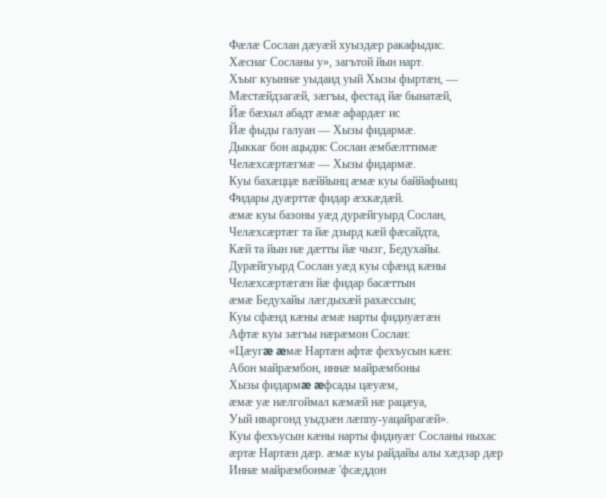Фæлæ Сослан дæуæй хуыздæр ракафыдис.
Хæснаг Сосланы у», загътой йын нарт.
Хъыг куыннæ уыдаид уый Хызы фыртæн, —
Мæстæйдзагæй, зæгъы, фестад йæ бынатæй,
Йæ бæхыл абадт æмæ афардæг ис
Йæ фыды галуан — Хызы фидармæ.
Дыккаг бон ацыдис Сослан æмбæлттимæ
Челæхсæртæгмæ — Хызы фидармæ.
Куы бахæццæ вæййынц æмæ куы баййафынц
Фидары дуæрттæ фидар æхкæдæй.
æмæ куы базоны уæд дурæйгуырд Сослан,
Челæхсæртæг та йæ дзырд кæй фæсайдта,
Кæй та йын нæ дæтты йæ чызг, Бедухайы.
Дурæйгуырд Сослан уæд куы сфæнд кæны
Челæхсæртæгæн йæ фидар басæттын
æмæ Бедухайы лæгдыхæй рахæссын;
Куы сфæнд кæны æмæ нарты фидиуæгæн
Афтæ куы зæгъы нæрæмон Сослан:
«Цæугæ æмæ Нартæн афтæ фехъусын кæн:
Абон майрæмбон, иннæ майрæмбоны
Хызы фидармæ æфсады цæуæм,
æмæ уæ нæлгоймал кæмæй нæ рацæуа,
Уый иваргонд уыдзæн лæппу-уацайрагæй».
Куы фехъусын кæны нарты фидиуæг Сосланы ныхас
æртæ Нартæн дæр. æмæ куы райдайы алы хæдзар дæр
Иннæ майрæмбонмæ 'фсæддон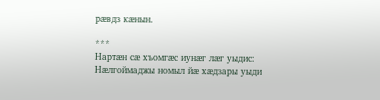рæвдз кæнын.

***
Нартæн сæ хъомгæс иунæг лæг уыдис:
Нæлгоймаджы номыл йæ хæдзары уыди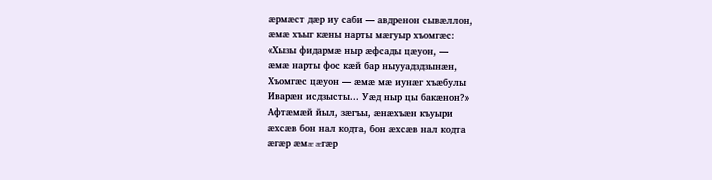æрмæст дæр иу саби — авдренон сывæллон,
æмæ хъыг кæны нарты мæгуыр хъомгæс:
«Хызы фидармæ ныр æфсады цæуон, —
æмæ нарты фос кæй бар ныууадздзынæн,
Хъомгæс цæуон — æмæ мæ иунæг хъæбулы
Иварæн исдзысты... Уæд ныр цы бакæнон?»
Афтæмæй йыл, зæгъы, æнæхъæн къуыри
æхсæв бон нал кодта, бон æхсæв нал кодта
æгæр æмæ æгæр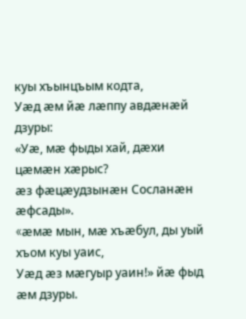куы хъынцъым кодта,
Уæд æм йæ лæппу авдæнæй дзуры:
«Уæ, мæ фыды хай, дæхи цæмæн хæрыс?
æз фæцæудзынæн Сосланæн æфсады».
«æмæ мын, мæ хъæбул, ды уый хъом куы уаис,
Уæд æз мæгуыр уаин!» йæ фыд æм дзуры.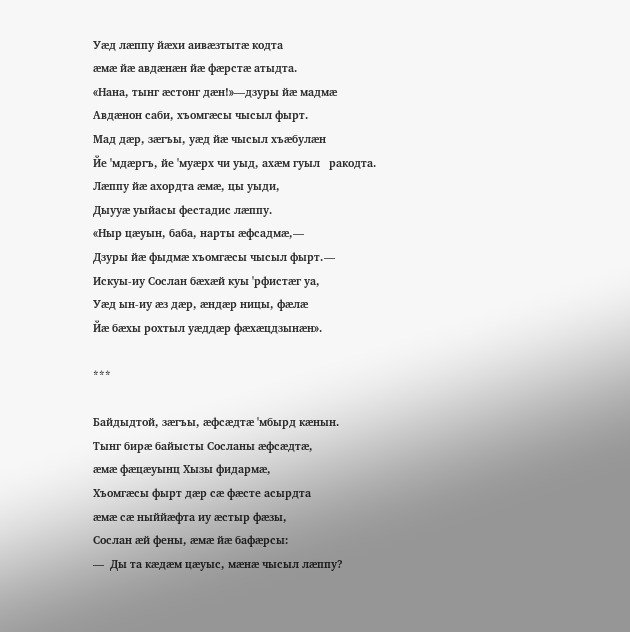Уæд лæппу йæхи аивæзтытæ кодта
æмæ йæ авдæнæн йæ фæрстæ атыдта.
«Нана, тынг æстонг дæн!»—дзуры йæ мадмæ
Авдæнон саби, хъомгæсы чысыл фырт.
Мад дæр, зæгъы, уæд йæ чысыл хъæбулæн
Йе 'мдæргъ, йе 'муæрх чи уыд, ахæм гуыл   ракодта.
Лæппу йæ ахордта æмæ, цы уыди,
Дыууæ уыйасы фестадис лæппу.
«Ныр цæуын, баба, нарты æфсадмæ,—
Дзуры йæ фыдмæ хъомгæсы чысыл фырт.—
Искуы-иу Сослан бæхæй куы 'рфистæг уа,
Уæд ын-иу æз дæр, æндæр ницы, фæлæ
Йæ бæхы рохтыл уæддæр фæхæцдзынæн».

***

Байдыдтой, зæгъы, æфсæдтæ 'мбырд кæнын.
Тынг бирæ байысты Сосланы æфсæдтæ,
æмæ фæцæуынц Хызы фидармæ,
Хъомгæсы фырт дæр сæ фæсте асырдта
æмæ сæ ныййæфта иу æстыр фæзы,
Сослан æй фены, æмæ йæ бафæрсы:
—  Ды та кæдæм цæуыс, мæнæ чысыл лæппу?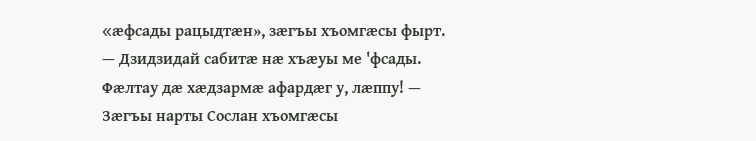«æфсады рацыдтæн», зæгъы хъомгæсы фырт.
— Дзидзидай сабитæ нæ хъæуы ме 'фсады.
Фæлтау дæ хæдзармæ афардæг у, лæппу! —
Зæгъы нарты Сослан хъомгæсы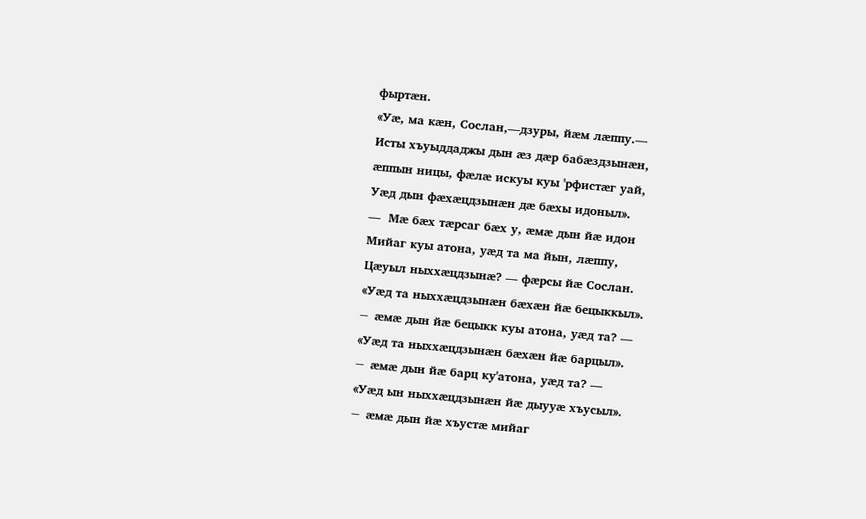фыртæн.
«Уæ, ма кæн, Сослан,—дзуры, йæм лæппу.—
Исты хъуыддаджы дын æз дæр бабæздзынæн,
æппын ницы, фæлæ искуы куы 'рфистæг уай,
Уæд дын фæхæцдзынæн дæ бæхы идоныл».
—  Мæ бæх тæрсаг бæх у, æмæ дын йæ идон
Мийаг куы атона, уæд та ма йын, лæппу,
Цæуыл ныххæцдзынæ? — фæрсы йæ Сослан.
«Уæд та ныххæцдзынæн бæхæн йæ бецыккыл».
—  æмæ дын йæ бецыкк куы атона, уæд та? —
«Уæд та ныххæцдзынæн бæхæн йæ барцыл».
—  æмæ дын йæ барц ку'атона, уæд та? —
«Уæд ын ныххæцдзынæн йæ дыууæ хъусыл».
—  æмæ дын йæ хъустæ мийаг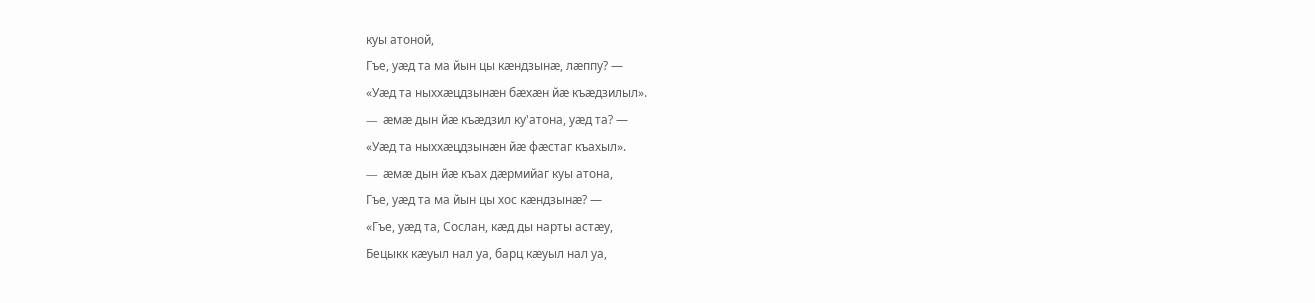куы атоной,
Гъе, уæд та ма йын цы кæндзынæ, лæппу? —
«Уæд та ныххæцдзынæн бæхæн йæ къæдзилыл».
—  æмæ дын йæ къæдзил ку'атона, уæд та? —
«Уæд та ныххæцдзынæн йæ фæстаг къахыл».
—  æмæ дын йæ къах дæрмийаг куы атона,
Гъе, уæд та ма йын цы хос кæндзынæ? —
«Гъе, уæд та, Сослан, кæд ды нарты астæу,
Бецыкк кæуыл нал уа, барц кæуыл нал уа,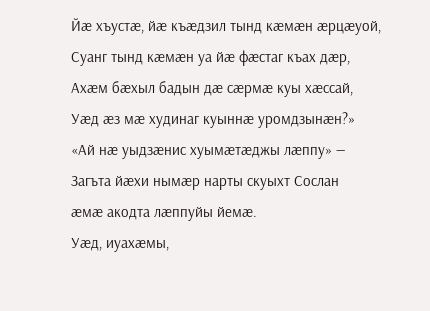Йæ хъустæ, йæ къæдзил тынд кæмæн æрцæуой,
Суанг тынд кæмæн уа йæ фæстаг къах дæр,
Ахæм бæхыл бадын дæ сæрмæ куы хæссай,
Уæд æз мæ худинаг куыннæ уромдзынæн?»
«Ай нæ уыдзæнис хуымæтæджы лæппу» —
Загъта йæхи нымæр нарты скуыхт Сослан
æмæ акодта лæппуйы йемæ.
Уæд, иуахæмы,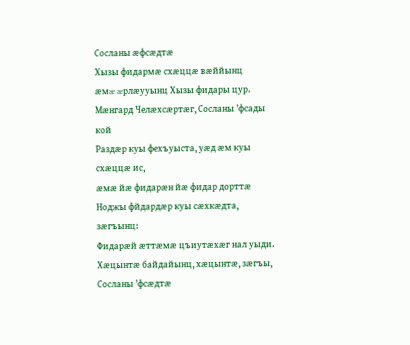Сосланы æфсæдтæ
Хызы фидармæ схæццæ вæййынц
æмæ æрлæууынц Хызы фидары цур.
Мæнгард Челæхсæртæг, Сосланы 'фсады кой
Раздæр куы фехъуыста, уæд æм куы схæццæ ис,
æмæ йæ фидарæн йæ фидар дорттæ
Ноджы фйдардæр куы сæхкæдта, зæгъынц:
Фидарæй æттæмæ цъиутæхæг нал уыди.
Хæцынтæ байдайынц, хæцынтæ, зæгъы,
Сосланы 'фсæдтæ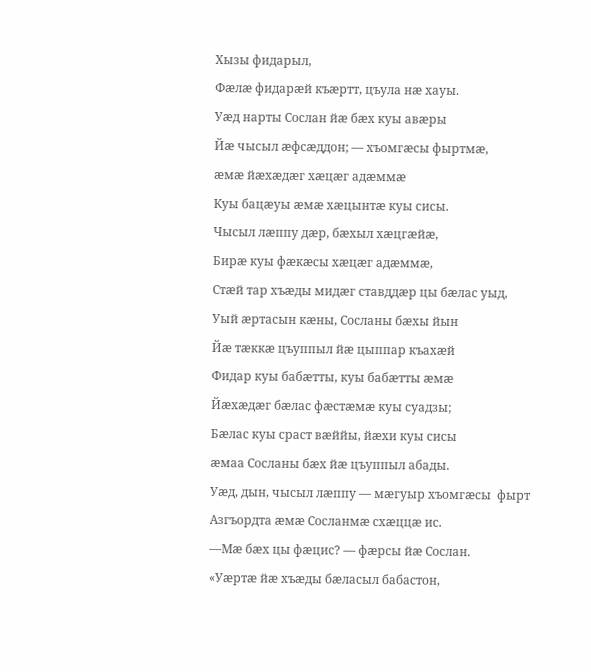Хызы фидарыл,
Фæлæ фидарæй къæртт, цъула нæ хауы.
Уæд нарты Сослан йæ бæх куы авæры
Йæ чысыл æфсæддон; — хъомгæсы фыртмæ,
æмæ йæхæдæг хæцæг адæммæ
Куы бацæуы æмæ хæцынтæ куы сисы.
Чысыл лæппу дæр, бæхыл хæцгæйæ,
Бирæ куы фæкæсы хæцæг адæммæ,
Стæй тар хъæды мидæг ставддæр цы бæлас уыд,
Уый æртасын кæны, Сосланы бæхы йын
Йæ тæккæ цъуппыл йæ цыппар къахæй
Фидар куы бабæтты, куы бабæтты æмæ
Йæхæдæг бæлас фæстæмæ куы суадзы;
Бæлас куы сраст вæййы, йæхи куы сисы
æмаа Сосланы бæх йæ цъуппыл абады.
Уæд, дын, чысыл лæппу — мæгуыр хъомгæсы  фырт
Азгъордта æмæ Сосланмæ схæццæ ис.
—Мæ бæх цы фæцис? — фæрсы йæ Сослан.
«Уæртæ йæ хъæды бæласыл бабастон,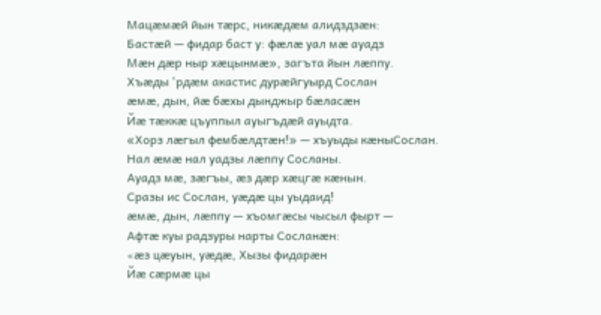Мацæмæй йын тæрс, никæдæм алидздзæн:
Бастæй — фидар баст у: фæлæ уал мæ ауадз
Мæн дæр ныр хæцынмæ», загъта йын лæппу.
Хъæды 'рдæм акастис дурæйгуырд Сослан
æмæ, дын, йæ бæхы дынджыр бæласæн
Йæ тæккæ цъуппыл ауыгъдæй ауыдта.
«Хорз лæгыл фембæлдтæн!» — хъуыды кæныСослан.
Нал æмæ нал уадзы лæппу Сосланы.
Ауадз мæ, зæгъы, æз дæр хæцгæ кæнын.
Сразы ис Сослан, уæдæ цы уыдаид!
æмæ, дын, лæппу — хъомгæсы чысыл фырт —
Афтæ куы радзуры нарты Сосланæн:
«æз цæуын, уæдæ, Хызы фидарæн
Йæ сæрмæ цы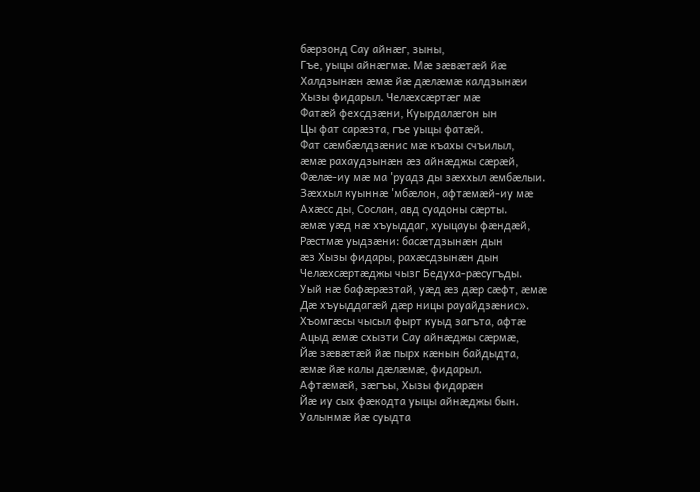бæрзонд Сау айнæг, зыны,
Гъе, уыцы айнæгмæ. Мæ зæвæтæй йæ
Халдзынæн æмæ йæ дæлæмæ калдзынæи
Хызы фидарыл. Челæхсæртæг мæ
Фатæй фехсдзæни, Куырдалæгон ын
Цы фат сарæзта, гъе уыцы фатæй.
Фат сæмбæлдзæнис мæ къахы счъилыл,
æмæ рахаудзынæн æз айнæджы сæрæй,
Фæлæ-иу мæ ма 'руадз ды зæххыл æмбæлыи.
Зæххыл куыннæ 'мбæлон, афтæмæй-иу мæ
Ахæсс ды, Сослан, авд суадоны сæрты.
æмæ уæд нæ хъуыддаг, хуыцауы фæндæй,
Рæстмæ уыдзæни: басæтдзынæн дын
æз Хызы фидары, рахæсдзынæн дын
Челæхсæртæджы чызг Бедуха-рæсугъды.
Уый нæ бафæрæзтай, уæд æз дæр сæфт, æмæ
Дæ хъуыддагæй дæр ницы рауайдзæнис».
Хъомгæсы чысыл фырт куыд загъта, афтæ
Ацыд æмæ схызти Сау айнæджы сæрмæ,
Йæ зæвæтæй йæ пырх кæнын байдыдта,
æмæ йæ калы дæлæмæ, фидарыл.
Афтæмæй, зæгъы, Хызы фидарæн
Йæ иу сых фæкодта уыцы айнæджы бын.
Уалынмæ йæ суыдта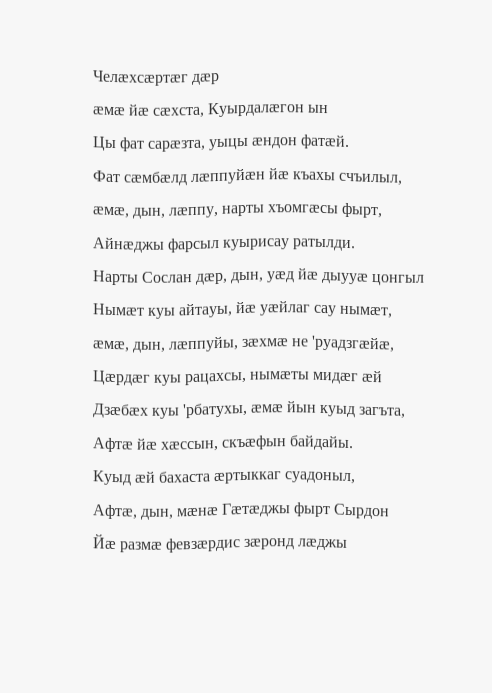Челæхсæртæг дæр
æмæ йæ сæхста, Куырдалæгон ын
Цы фат сарæзта, уыцы æндон фатæй.
Фат сæмбæлд лæппуйæн йæ къахы счъилыл,
æмæ, дын, лæппу, нарты хъомгæсы фырт,
Айнæджы фарсыл куырисау ратылди.
Нарты Сослан дæр, дын, уæд йæ дыууæ цонгыл
Нымæт куы айтауы, йæ уæйлаг сау нымæт,
æмæ, дын, лæппуйы, зæхмæ не 'руадзгæйæ,
Цæрдæг куы рацахсы, нымæты мидæг æй
Дзæбæх куы 'рбатухы, æмæ йын куыд загъта,
Афтæ йæ хæссын, скъæфын байдайы.
Куыд æй бахаста æртыккаг суадоныл,
Афтæ, дын, мæнæ Гæтæджы фырт Сырдон
Йæ размæ февзæрдис зæронд лæджы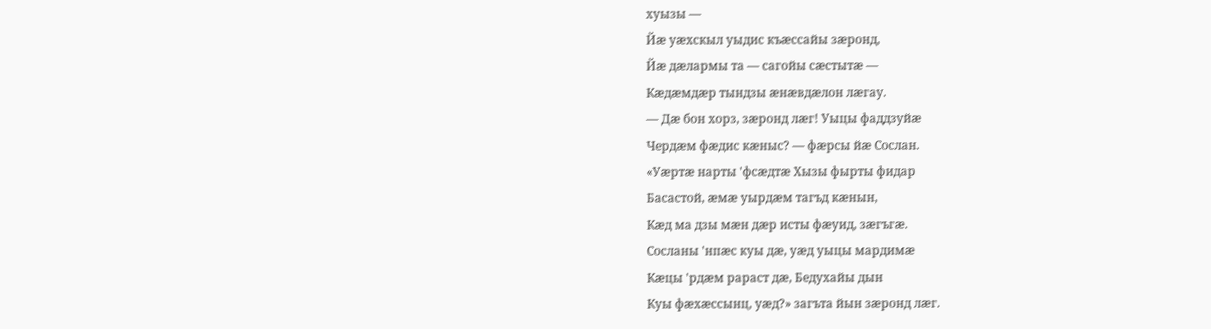хуызы —
Йæ уæхскыл уыдис къæссайы зæронд,
Йæ дæлармы та — сагойы сæстытæ —
Кæдæмдæр тындзы æнæвдæлон лæгау.
— Дæ бон хорз, зæронд лæг! Уыцы фаддзуйæ
Чердæм фæдис кæныс? — фæрсы йæ Сослан.
«Уæртæ нарты 'фсæдтæ Хызы фырты фидар
Басастой, æмæ уырдæм тагъд кæнын,
Кæд ма дзы мæн дæр исты фæуид, зæгъгæ.
Сосланы 'нпæс куы дæ, уæд уыцы мардимæ
Кæцы 'рдæм рараст дæ, Бедухайы дын
Куы фæхæссынц, уæд?» загъта йын зæронд лæг.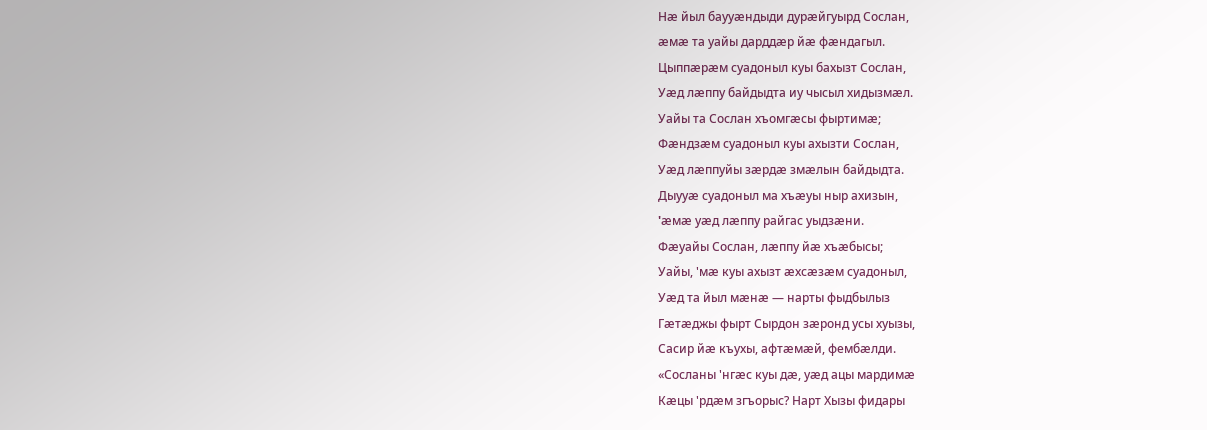Нæ йыл баууæндыди дурæйгуырд Сослан,
æмæ та уайы дарддæр йæ фæндагыл.
Цыппæрæм суадоныл куы бахызт Сослан,
Уæд лæппу байдыдта иу чысыл хидызмæл.
Уайы та Сослан хъомгæсы фыртимæ;
Фæндзæм суадоныл куы ахызти Сослан,
Уæд лæппуйы зæрдæ змæлын байдыдта.
Дыууæ суадоныл ма хъæуы ныр ахизын,
'æмæ уæд лæппу райгас уыдзæни.
Фæуайы Сослан, лæппу йæ хъæбысы;
Уайы, 'мæ куы ахызт æхсæзæм суадоныл,
Уæд та йыл мæнæ — нарты фыдбылыз
Гæтæджы фырт Сырдон зæронд усы хуызы,
Сасир йæ къухы, афтæмæй, фембæлди.
«Сосланы 'нгæс куы дæ, уæд ацы мардимæ
Кæцы 'рдæм згъорыс? Нарт Хызы фидары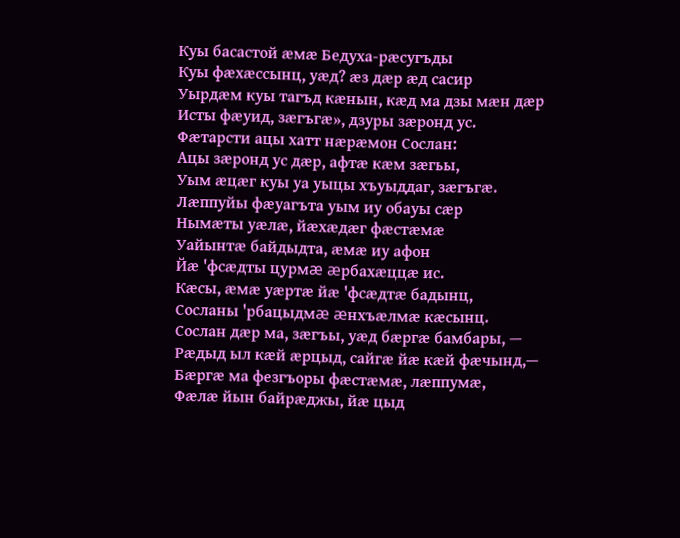Куы басастой æмæ Бедуха-рæсугъды
Куы фæхæссынц, уæд? æз дæр æд сасир
Уырдæм куы тагъд кæнын, кæд ма дзы мæн дæр
Исты фæуид, зæгъгæ», дзуры зæронд ус.
Фæтарсти ацы хатт нæрæмон Сослан:
Ацы зæронд ус дæр, афтæ кæм зæгьы,
Уым æцæг куы уа уыцы хъуыддаг, зæгъгæ.
Лæппуйы фæуагъта уым иу обауы сæр
Нымæты уæлæ, йæхæдæг фæстæмæ
Уайынтæ байдыдта, æмæ иу афон
Йæ 'фсæдты цурмæ æрбахæццæ ис.
Кæсы, æмæ уæртæ йæ 'фсæдтæ бадынц,
Сосланы 'рбацыдмæ æнхъæлмæ кæсынц.
Сослан дæр ма, зæгъы, уæд бæргæ бамбары, —
Рæдыд ыл кæй æрцыд, сайгæ йæ кæй фæчынд,—
Бæргæ ма фезгъоры фæстæмæ, лæппумæ,
Фæлæ йын байрæджы, йæ цыд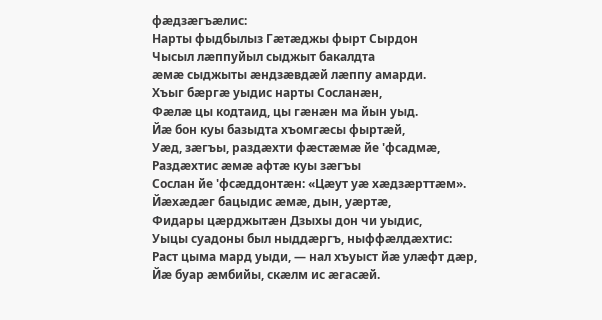фæдзæгъæлис:
Нарты фыдбылыз Гæтæджы фырт Сырдон
Чысыл лæппуйыл сыджыт бакалдта
æмæ сыджыты æндзæвдæй лæппу амарди.
Хъыг бæргæ уыдис нарты Сосланæн,
Фæлæ цы кодтаид, цы гæнæн ма йын уыд.
Йæ бон куы базыдта хъомгæсы фыртæй,
Уæд, зæгъы, раздæхти фæстæмæ йе 'фсадмæ,
Раздæхтис æмæ афтæ куы зæгъы
Сослан йе 'фсæддонтæн: «Цæут уæ хæдзæрттæм».
Йæхæдæг бацыдис æмæ, дын, уæртæ,
Фидары цæрджытæн Дзыхы дон чи уыдис,
Уыцы суадоны был ныддæргъ, ныффæлдæхтис:
Раст цыма мард уыди, — нал хъуыст йæ улæфт дæр,
Йæ буар æмбийы, скæлм ис æгасæй.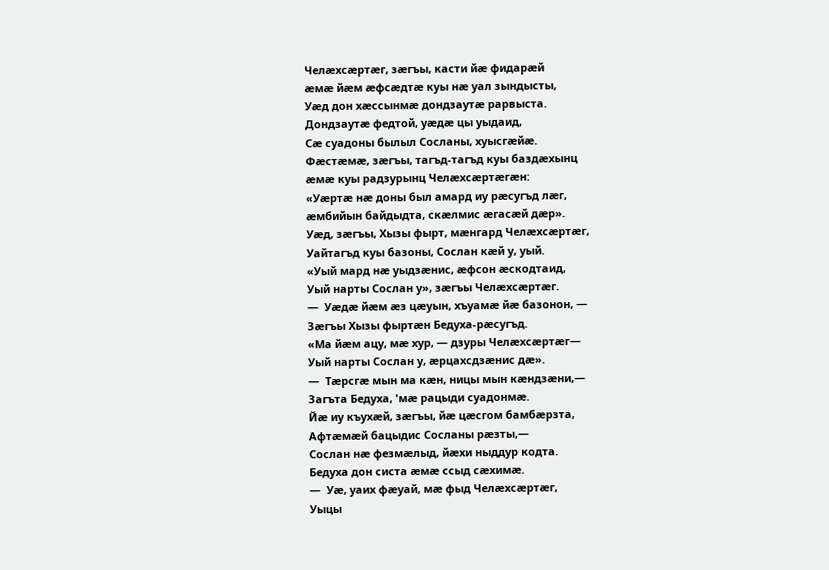Челæхсæртæг, зæгъы, касти йæ фидарæй
æмæ йæм æфсæдтæ куы нæ уал зындысты,
Уæд дон хæссынмæ дондзаутæ рарвыста.
Дондзаутæ федтой, уæдæ цы уыдаид,
Сæ суадоны былыл Сосланы, хуысгæйæ.
Фæстæмæ, зæгъы, тагъд-тагъд куы баздæхынц
æмæ куы радзурынц Челæхсæртæгæн:
«Уæртæ нæ доны был амард иу рæсугъд лæг,
æмбийын байдыдта, скæлмис æгасæй дæр».
Уæд, зæгъы, Хызы фырт, мæнгард Челæхсæртæг,
Уайтагъд куы базоны, Сослан кæй у, уый.
«Уый мард нæ уыдзæнис, æфсон æскодтаид,
Уый нарты Сослан у», зæгъы Челæхсæртæг.
—  Уæдæ йæм æз цæуын, хъуамæ йæ базонон, —
Зæгъы Хызы фыртæн Бедуха-рæсугъд.
«Ма йæм ацу, мæ хур, — дзуры Челæхсæртæг—
Уый нарты Сослан у, æрцахсдзæнис дæ».
—  Тæрсгæ мын ма кæн, ницы мын кæндзæни,—
Загъта Бедуха, 'мæ рацыди суадонмæ.
Йæ иу къухæй, зæгъы, йæ цæсгом бамбæрзта,
Афтæмæй бацыдис Сосланы рæзты,—
Сослан нæ фезмæлыд, йæхи ныддур кодта.
Бедуха дон систа æмæ ссыд сæхимæ.
—  Уæ, уаих фæуай, мæ фыд Челæхсæртæг,
Уыцы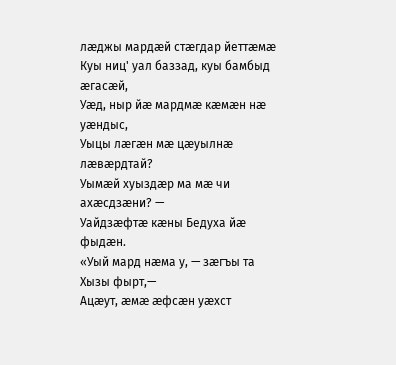лæджы мардæй стæгдар йеттæмæ
Куы ниц' уал баззад, куы бамбыд æгасæй,
Уæд, ныр йæ мардмæ кæмæн нæ уæндыс,
Уыцы лæгæн мæ цæуылнæ лæвæрдтай?
Уымæй хуыздæр ма мæ чи ахæсдзæни? —
Уайдзæфтæ кæны Бедуха йæ фыдæн.
«Уый мард нæма у, — зæгъы та Хызы фырт,—
Ацæут, æмæ æфсæн уæхст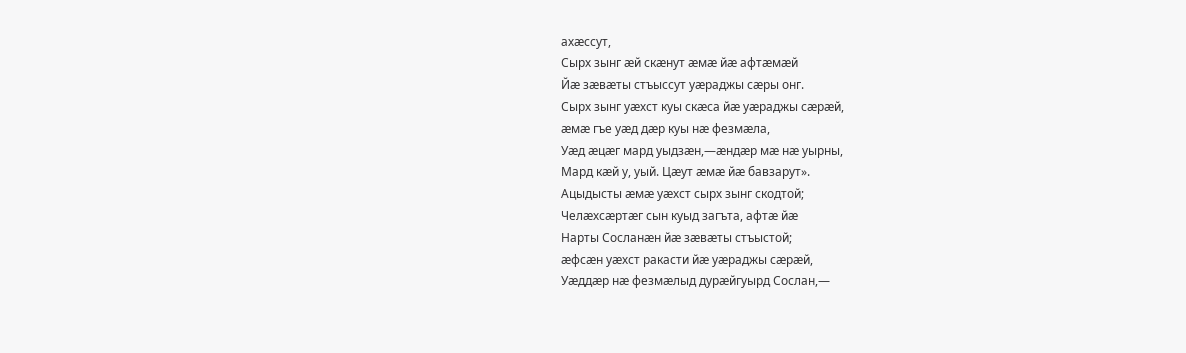ахæссут,
Сырх зынг æй скæнут æмæ йæ афтæмæй
Йæ зæвæты стъыссут уæраджы сæры онг.
Сырх зынг уæхст куы скæса йæ уæраджы сæрæй,
æмæ гъе уæд дæр куы нæ фезмæла,
Уæд æцæг мард уыдзæн,—æндæр мæ нæ уырны,
Мард кæй у, уый. Цæут æмæ йæ бавзарут».
Ацыдысты æмæ уæхст сырх зынг скодтой;
Челæхсæртæг сын куыд загъта, афтæ йæ
Нарты Сосланæн йæ зæвæты стъыстой;
æфсæн уæхст ракасти йæ уæраджы сæрæй,
Уæддæр нæ фезмæлыд дурæйгуырд Сослан,—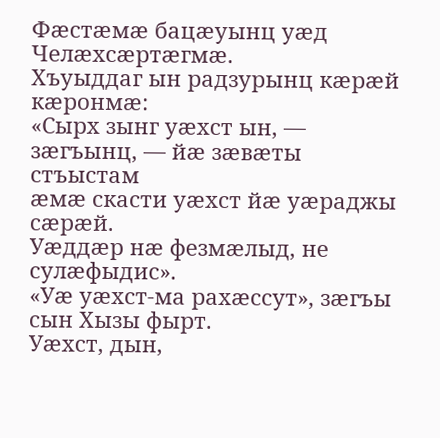Фæстæмæ бацæуынц уæд Челæхсæртæгмæ.
Хъуыддаг ын радзурынц кæрæй кæронмæ:
«Сырх зынг уæхст ын, — зæгъынц, — йæ зæвæты стъыстам
æмæ скасти уæхст йæ уæраджы сæрæй.
Уæддæр нæ фезмæлыд, не сулæфыдис».
«Уæ уæхст-ма рахæссут», зæгъы сын Хызы фырт.
Уæхст, дын,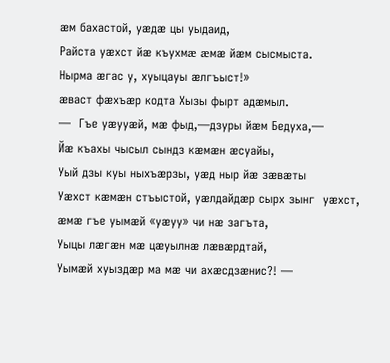æм бахастой, уæдæ цы уыдаид,
Райста уæхст йæ къухмæ æмæ йæм сысмыста.
Нырма æгас у, хуыцауы æлгъыст!»
æваст фæхъæр кодта Хызы фырт адæмыл.
—  Гъе уæууæй, мæ фыд,—дзуры йæм Бедуха,—
Йæ къахы чысыл сындз кæмæн æсуайы,
Уый дзы куы ныхъæрзы, уæд ныр йæ зæвæты
Уæхст кæмæн стъыстой, уæлдайдæр сырх зынг  уæхст,
æмæ гъе уымæй «уæуу» чи нæ загъта,
Уыцы лæгæн мæ цæуылнæ лæвæрдтай,
Уымæй хуыздæр ма мæ чи ахæсдзæнис?! —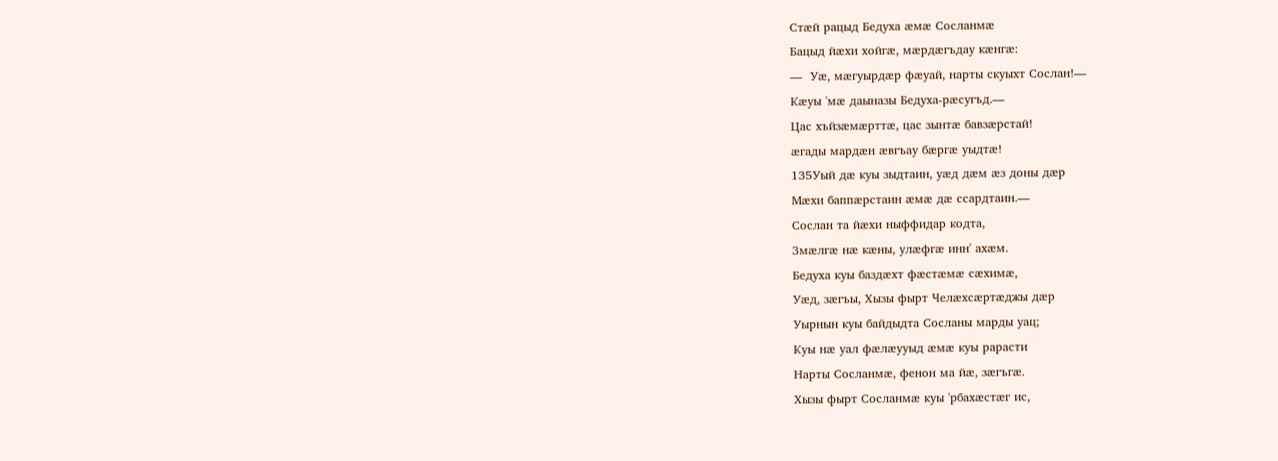Стæй рацыд Бедуха æмæ Сосланмæ
Бацыд йæхи хойгæ, мæрдæгъдау кæнгæ:
—  Уæ, мæгуырдæр фæуай, нарты скуыхт Сослан!—
Кæуы 'мæ даыназы Бедуха-рæсугъд.—
Цас хъйзæмæрттæ, цас зынтæ бавзæрстай!
æгады мардæн æвгъау бæргæ уыдтæ!
135Уый дæ куы зыдтаин, уæд дæм æз доны дæр
Мæхи баппæрстаин æмæ дæ ссардтаин.—
Сослан та йæхи ныффидар кодта,
Змæлгæ нæ кæны, улæфгæ инн' ахæм.
Бедуха куы баздæхт фæстæмæ сæхимæ,
Уæд, зæгъы, Хызы фырт Челæхсæртæджы дæр
Уырнын куы байдыдта Сосланы марды уац;
Куы нæ уал фæлæууыд æмæ куы рарасти
Нарты Сосланмæ, фенон ма йæ, зæгъгæ.
Хызы фырт Сосланмæ куы 'рбахæстæг ис,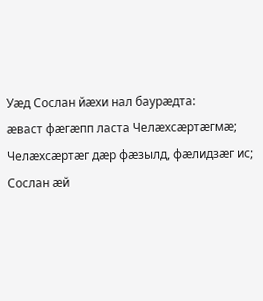Уæд Сослан йæхи нал баурæдта:
æваст фæгæпп ласта Челæхсæртæгмæ;
Челæхсæртæг дæр фæзылд, фæлидзæг ис;
Сослан æй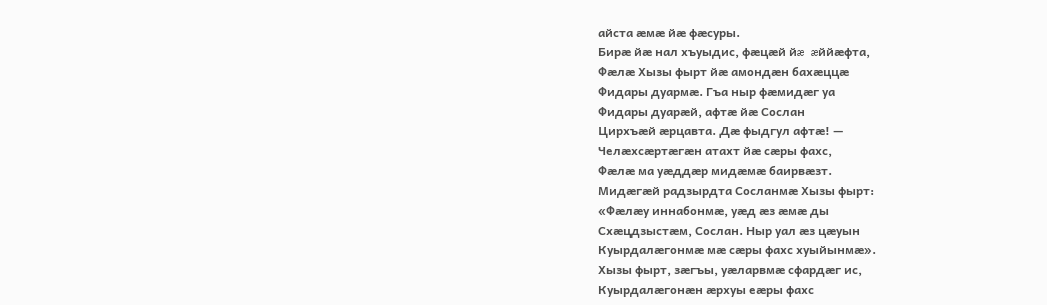айста æмæ йæ фæсуры.
Бирæ йæ нал хъуыдис, фæцæй йæ æййæфта,
Фæлæ Хызы фырт йæ амондæн бахæццæ
Фидары дуармæ. Гъа ныр фæмидæг уа
Фидары дуарæй, афтæ йæ Сослан
Цирхъæй æрцавта. Дæ фыдгул афтæ! —
Челæхсæртæгæн атахт йæ сæры фахс,
Фæлæ ма уæддæр мидæмæ баирвæзт.
Мидæгæй радзырдта Сосланмæ Хызы фырт:
«Фæлæу иннабонмæ, уæд æз æмæ ды
Схæцдзыстæм, Сослан. Ныр уал æз цæуын
Куырдалæгонмæ мæ сæры фахс хуыйынмæ».
Хызы фырт, зæгъы, уæларвмæ сфардæг ис,
Куырдалæгонæн æрхуы еæры фахс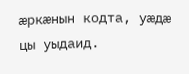æркæнын кодта, уæдæ цы уыдаид.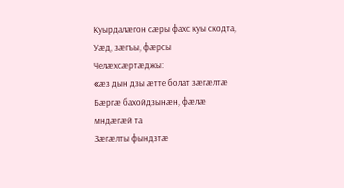Куырдалæгон сæры фахс куы скодта,
Уæд, зæгъы, фæрсы Челæхсæртæджы:
«æз дын дзы æтте болат зæгæлтæ
Бæргæ бахойдзынæн, фæлæ мндæгæй та
Зæгæлты фындзтæ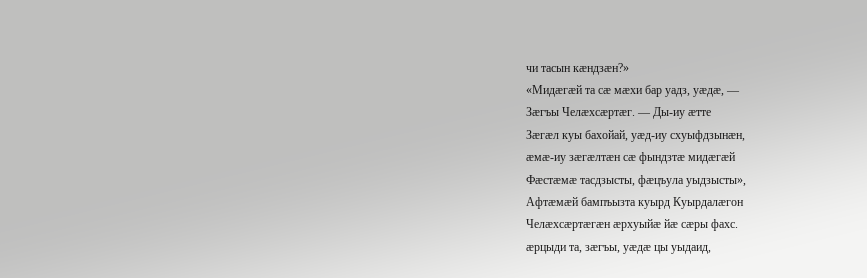чи тасын кæндзæн?»
«Мидæгæй та сæ мæхи бар уадз, уæдæ, —
Зæгъы Челæхсæртæг. — Ды-иу æтте
Зæгæл куы бахойай, уæд-иу схуыфдзынæн,
æмæ-иу зæгæлтæн сæ фындзтæ мидæгæй
Фæстæмæ тасдзысты, фæцъула уыдзысты»,
Афтæмæй бампъызта куырд Куырдалæгон
Челæхсæртæгæн æрхуыйæ йæ сæры фахс.
æрцыди та, зæгъы, уæдæ цы уыдаид,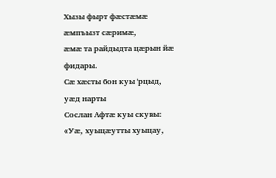Хызы фырт фæстæмæ æмпъызт сæримæ,
æмæ та райдыдта цæрын йæ фидары.
Сæ хæсты бон куы 'рцыд, уæд нарты
Сослан Афтæ куы скувы: «Уæ, хуыцæутты хуыцау,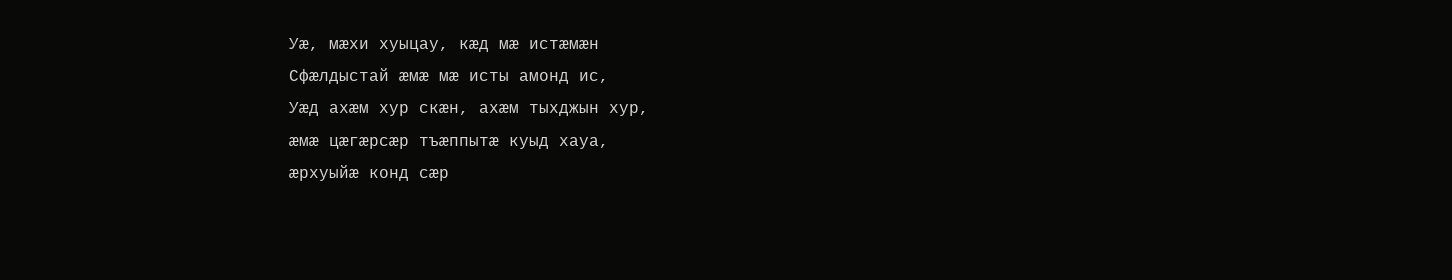Уæ, мæхи хуыцау, кæд мæ истæмæн
Сфæлдыстай æмæ мæ исты амонд ис,
Уæд ахæм хур скæн, ахæм тыхджын хур,
æмæ цæгæрсæр тъæппытæ куыд хауа,
æрхуыйæ конд сæр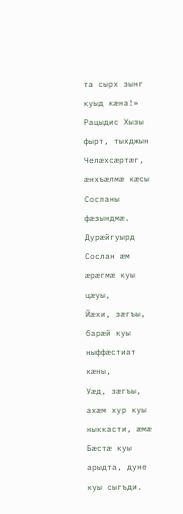та сырх зынг куыд кæна!»
Рацыдис Хызы фырт, тыхджын Челæхсæртæг,
æнхъæлмæ кæсы Сосланы фæзындмæ.
Дурæйгуырд Сослан æм æрæгмæ куы цæуы,
Йæхи, зæгъы, барæй куы ныффæстиат кæны,
Уæд, зæгъы, ахæм хур куы ныккасти, æмæ
Бæстæ куы арыдта, дуне куы сыгъди.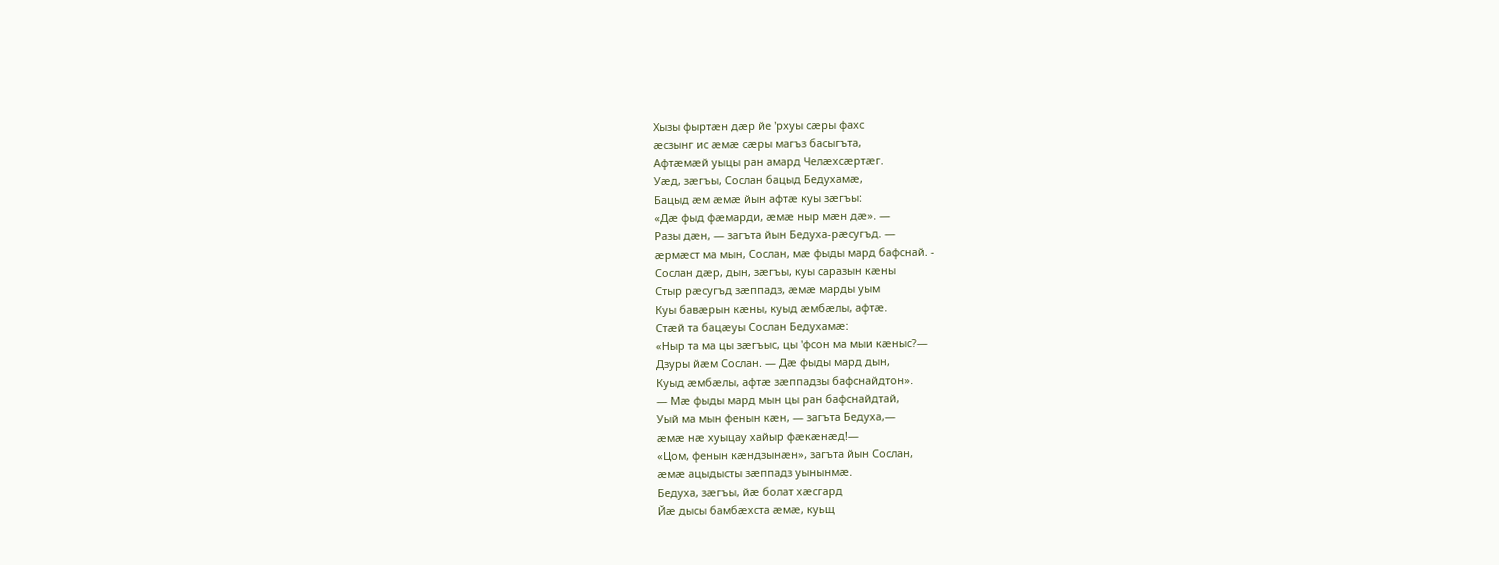Хызы фыртæн дæр йе 'рхуы сæры фахс
æсзынг ис æмæ сæры магъз басыгъта,
Афтæмæй уыцы ран амард Челæхсæртæг.
Уæд, зæгъы, Сослан бацыд Бедухамæ,
Бацыд æм æмæ йын афтæ куы зæгъы:
«Дæ фыд фæмарди, æмæ ныр мæн дæ». —
Разы дæн, — загъта йын Бедуха-рæсугъд. —
æрмæст ма мын, Сослан, мæ фыды мард бафснай. -
Сослан дæр, дын, зæгъы, куы саразын кæны
Стыр рæсугъд зæппадз, æмæ марды уым
Куы бавæрын кæны, куыд æмбæлы, афтæ.
Стæй та бацæуы Сослан Бедухамæ:
«Ныр та ма цы зæгъыс, цы 'фсон ма мыи кæныс?—
Дзуры йæм Сослан. — Дæ фыды мард дын,
Куыд æмбæлы, афтæ зæппадзы бафснайдтон».
— Мæ фыды мард мын цы ран бафснайдтай,
Уый ма мын фенын кæн, — загъта Бедуха,—
æмæ нæ хуыцау хайыр фæкæнæд!—
«Цом, фенын кæндзынæн», загъта йын Сослан,
æмæ ацыдысты зæппадз уынынмæ.
Бедуха, зæгъы, йæ болат хæсгард
Йæ дысы бамбæхста æмæ, куьщ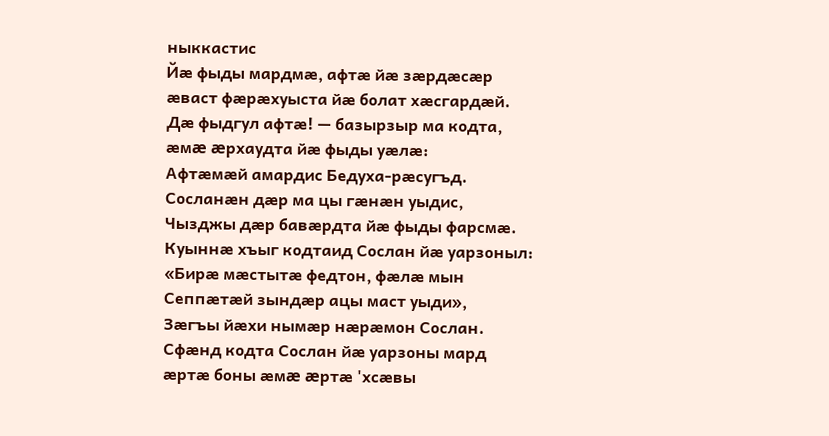ныккастис
Йæ фыды мардмæ, афтæ йæ зæрдæсæр
æваст фæрæхуыста йæ болат хæсгардæй.
Дæ фыдгул афтæ! — базырзыр ма кодта,
æмæ æрхаудта йæ фыды уæлæ:
Афтæмæй амардис Бедуха-рæсугъд.
Сосланæн дæр ма цы гæнæн уыдис,
Чызджы дæр бавæрдта йæ фыды фарсмæ.
Куыннæ хъыг кодтаид Сослан йæ уарзоныл:
«Бирæ мæстытæ федтон, фæлæ мын
Сеппæтæй зындæр ацы маст уыди»,
Зæгъы йæхи нымæр нæрæмон Сослан.
Сфæнд кодта Сослан йæ уарзоны мард
æртæ боны æмæ æртæ 'хсæвы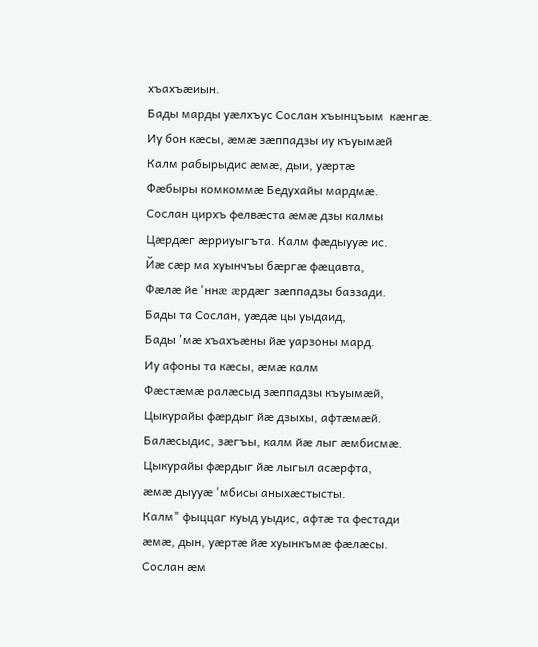хъахъæиын.
Бады марды уæлхъус Сослан хъынцъым  кæнгæ.
Иу бон кæсы, æмæ зæппадзы иу къуымæй
Калм рабырыдис æмæ, дыи, уæртæ
Фæбыры комкоммæ Бедухайы мардмæ.
Сослан цирхъ фелвæста æмæ дзы калмы
Цæрдæг æрриуыгъта. Калм фæдыууæ ис.
Йæ сæр ма хуынчъы бæргæ фæцавта,
Фæлæ йе 'ннæ æрдæг зæппадзы баззади.
Бады та Сослан, уæдæ цы уыдаид,
Бады 'мæ хъахъæны йæ уарзоны мард.
Иу афоны та кæсы, æмæ калм
Фæстæмæ ралæсыд зæппадзы къуымæй,
Цыкурайы фæрдыг йæ дзыхы, афтæмæй.
Балæсыдис, зæгъы, калм йæ лыг æмбисмæ.
Цыкурайы фæрдыг йæ лыгыл асæрфта,
æмæ дыууæ 'мбисы аныхæстысты.
Калм" фыццаг куыд уыдис, афтæ та фестади
æмæ, дын, уæртæ йæ хуынкъмæ фæлæсы.
Сослан æм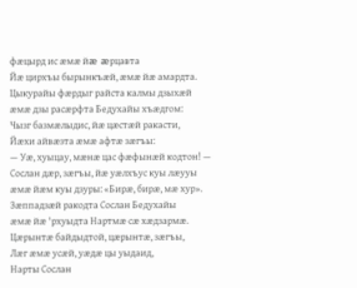фæцырд ис æмæ йæ æрцавта
Йæ цирхъы бырынкъæй, æмæ йæ амардта.
Цыкурайы фæрдыг райста калмы дзыхæй
æмæ дзы расæрфта Бедухайы хъæдгом:
Чызг базмæлыдис, йæ цæстæй ракасти,
Йæхи айвæзта æмæ афтæ зæгъы:
— Уæ, хуыцау, мæнæ цас фæфынæй кодтон! —
Сослан дæр, зæгъы, йæ уæлхъус куы лæууы
æмæ йæм куы дзуры: «Бирæ, бирæ, мæ хур».
Зæппадзæй ракодта Сослан Бедухайы
æмæ йæ 'рхуыдта Нартмæ сæ хæдзармæ.
Цæрынтæ байдыдтой, цæрынтæ, зæгъы,
Лæг æмæ усæй, уæдæ цы уыдаид,
Нарты Сослан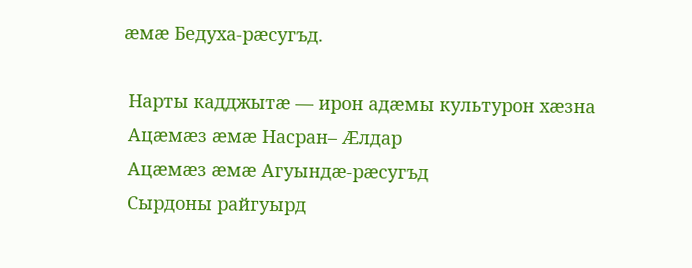æмæ Бедуха-рæсугъд.

 Нарты кадджытæ — ирон адæмы культурон хæзна
 Ацæмæз æмæ Насран– Æлдар
 Ацæмæз æмæ Агуындæ-рæсугъд
 Сырдоны райгуырд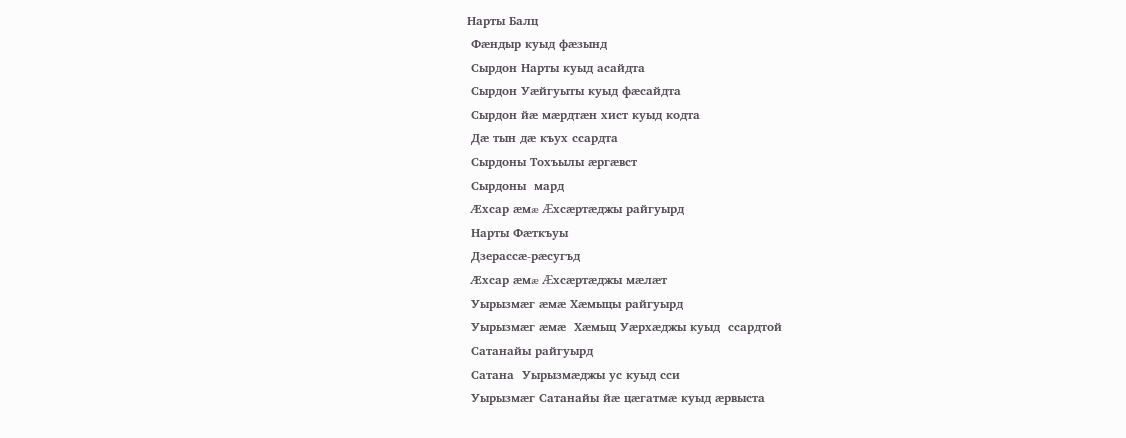Нарты Балц
 Фæндыр куыд фæзынд
 Сырдон Нарты куыд асайдта
 Сырдон Уæйгуыты куыд фæсайдта
 Сырдон йæ мæрдтæн хист куыд кодта
 Дæ тын дæ къух ссардта
 Сырдоны Тохъылы æргæвст
 Сырдоны  мард
 Æхсар æмæ Æхсæртæджы райгуырд
 Нарты Фæткъуы
 Дзерассæ-рæсугъд
 Æхсар æмæ Æхсæртæджы мæлæт
 Уырызмæг æмæ Хæмыцы райгуырд
 Уырызмæг æмæ  Хæмыц Уæрхæджы куыд  ссардтой
 Сатанайы райгуырд
 Сатана  Уырызмæджы ус куыд сси
 Уырызмæг Сатанайы йæ цæгатмæ куыд æрвыста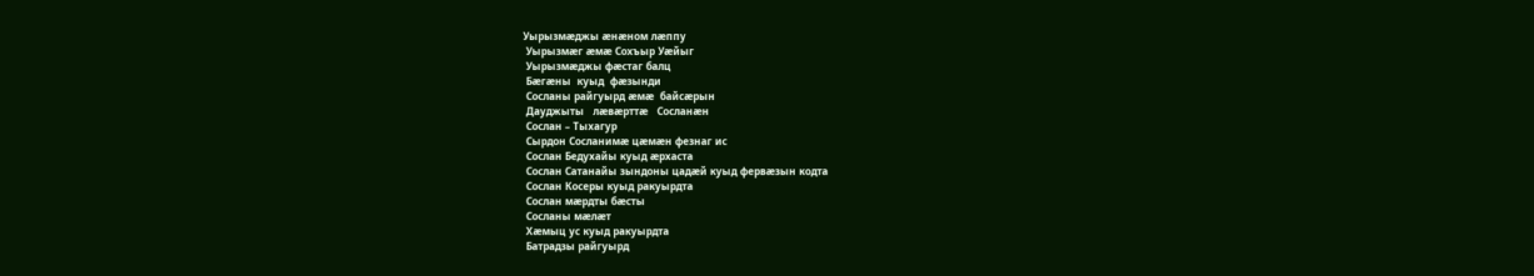Уырызмæджы æнæном лæппу
 Уырызмæг æмæ Сохъыр Уæйыг
 Уырызмæджы фæстаг балц
 Бæгæны  куыд  фæзынди
 Сосланы райгуырд æмæ  байсæрын
 Дауджыты   лæвæрттæ   Сосланæн
 Сослан – Тыхагур
 Сырдон Сосланимæ цæмæн фезнаг ис
 Сослан Бедухайы куыд æрхаста
 Сослан Сатанайы зындоны цадæй куыд фервæзын кодта
 Сослан Косеры куыд ракуырдта
 Сослан мæрдты бæсты
 Сосланы мæлæт
 Хæмыц ус куыд ракуырдта
 Батрадзы райгуырд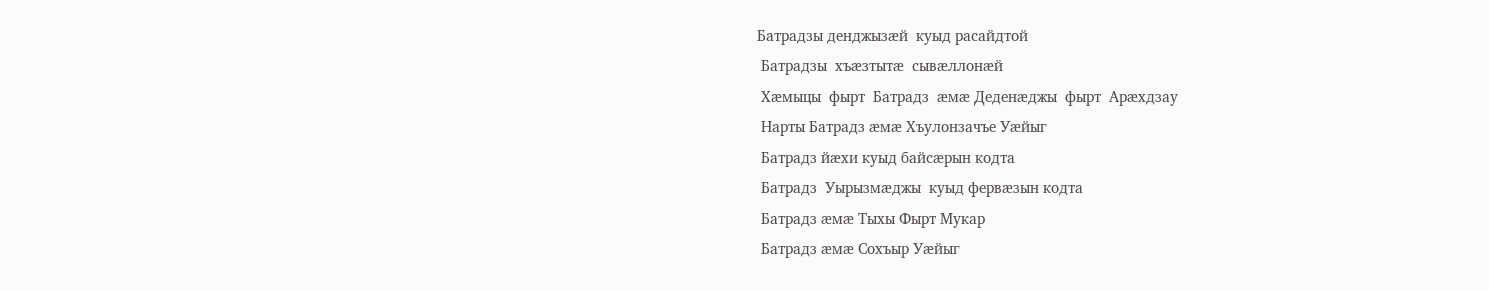Батрадзы денджызæй  куыд расайдтой
 Батрадзы  хъæзтытæ  сывæллонæй
 Хæмыцы  фырт  Батрадз  æмæ Деденæджы  фырт  Арæхдзау
 Нарты Батрадз æмæ Хъулонзачъе Уæйыг
 Батрадз йæхи куыд байсæрын кодта
 Батрадз  Уырызмæджы  куыд фервæзын кодта
 Батрадз æмæ Тыхы Фырт Мукар
 Батрадз æмæ Сохъыр Уæйыг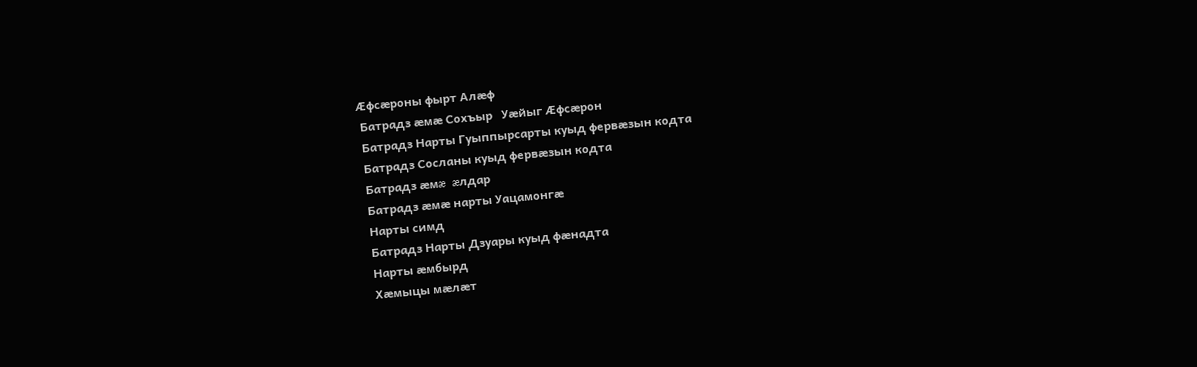Æфсæроны фырт Алæф
 Батрадз æмæ Сохъыр   Уæйыг Æфсæрон
 Батрадз Нарты Гуыппырсарты куыд фервæзын кодта
 Батрадз Сосланы куыд фервæзын кодта
 Батрадз æмæ æлдар
 Батрадз æмæ нарты Уацамонгæ
 Нарты симд
 Батрадз Нарты Дзуары куыд фæнадта
 Нарты æмбырд
 Хæмыцы мæлæт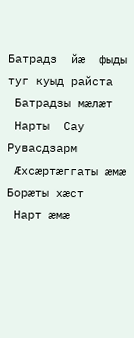Батрадз  йæ  фыды туг куыд райста
 Батрадзы мæлæт
 Нарты  Сау Рувасдзарм
 Æхсæртæггаты æмæ Борæты хæст
 Нарт æмæ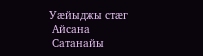Уæйыджы стæг
 Айсана
 Сатанайы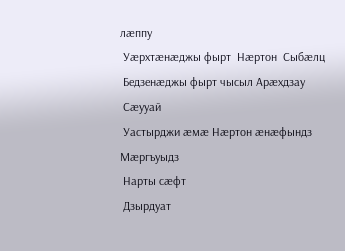лæппу
 Уæрхтæнæджы фырт  Нæртон  Сыбæлц
 Бедзенæджы фырт чысыл Арæхдзау
 Сæууай
 Уастырджи æмæ Нæртон æнæфындз Мæргъуыдз
 Нарты сæфт
 Дзырдуат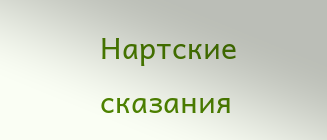Нартские сказания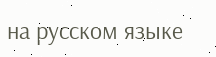на русском языке